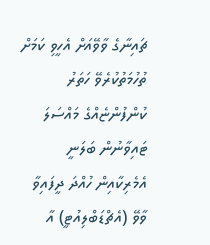ޗައިނާގެ ވާވޭއަށް އެހީވި ކަމަށް ތުހުމަތުކުރެވޭ ހަތަރު ކުންފުންޏެއްގެ މައްސަލަ ޓައިވާނުން ބަލަނީ
އެމެރިކާއިން ހުއްދަ ދީފައިވާ ވާވޭ (އެޗްޑަބްލިއުޓީ) އާ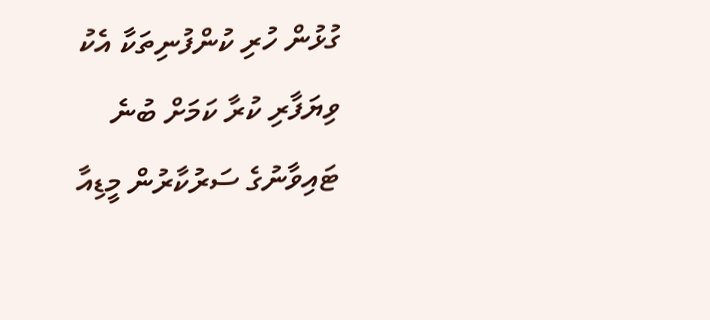ގުޅުން ހުރި ކުންފުނިތަކާ އެކު ވިޔަފާރި ކުރާ ކަމަށް ބުނެ ޓައިވާނުގެ ސަރުކާރުން މީޑިއާ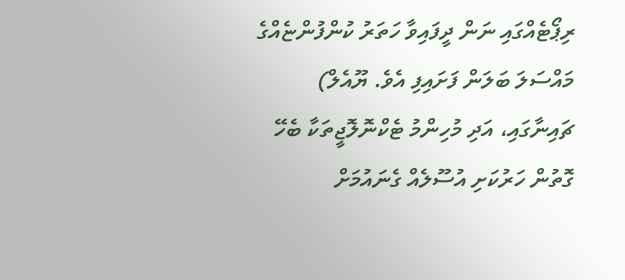ރިޕޯޓެއްގައި ނަން ދީފައިވާ ހަތަރު ކުންފުންޏެއްގެ މައްސަލަ ބަލަން ފަށައިފި އެވެ. ޔޫއެލް) ޗައިނާގައި، އަދި މުހިންމު ޓެކްނޮލޮޖީތަކާ ބެހޭ ގޮތުން ހަރުކަށި އުސޫލެއް ގެނައުމަށް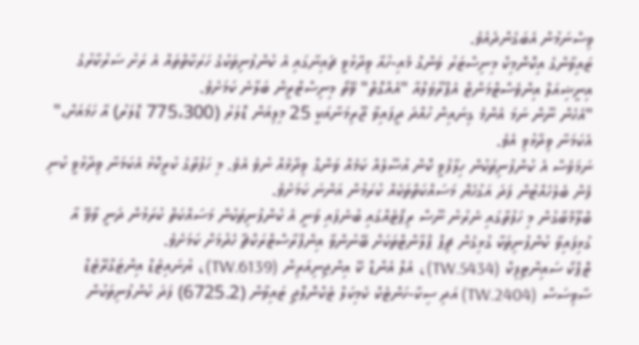ވިސްނަމުން އެބަގެންދެއެވެ.
ޓައިވާންގެ އިކޮނޮމިކް މިނިސްޓަރު ވަންގް މެއި-ހުއާ ވިދާޅުވީ ޗައިނާގައި އެ ކުންފުނިތަކުގެ ހަރަކާތްތައް އެ ރަށު ސަރުކާރުގެ އިނީޝިއަލް އިންވެސްޓްމަންޓް އެޕްރޫވަލްއާ "އެއްގޮތް" ވޭތޯ މިނިސްޓްރީން ބަލާނެ ކަމަށެވެ.
"އެހެން ނޫން ނަމަ އެންމެ ގިނައިން ހުއްދަ ދީފައިވާ ޖޫރިމަނާއަކީ 25 މިލިއަން ޑޮލަރު (775،300 ޑޮލަރު) އާ ހަމައަށް،" އެކަމަނާ ވިދާޅުވި އެވެ.
ނަމަވެސް އެ ކުންފުނިތަކުން ހިލާފުވީ ކޮން އުސޫލެއް ކަމެއް ވަންގް ވިދާޅެއް ނުވެ އެވެ. މި ހަފުތާގެ ކުރީކޮޅު އެކަމަނާ ވިދާޅުވީ ކުނި ފެން ބެލެހެއްޓުން ފަދަ އަގުހެޔޮ މަސައްކަތްތަކެއް ކުރަމުން އަންނަ ކަމަށެވެ.
ބްލޫމްބާގުން މި ހަފުތާގައި ނެރުނު ނޫސް ރިޕޯޓެއްގައި ބުނެފައި ވަނީ އެ ކުންފުނިތަކުން މަސައްކަތް ކުރަމުން ދަނީ ވާވޭ އާ ގުޅިފައިވާ ކުންފުނިތަކާ ގުޅިގެން ޗިޕް ޕްލާންޓްތަކަށް ބޭނުންވާ އިންފްރާސްޓްރަކްޗާ ހެދުމަށް ކަމަށެވެ.
ޓޮޕްކޯ ސައިންޓިފިކް (5434.TW)، އެލް އެންޑް ކޭ އިންޖިނިއަރިން (6139.TW)، ޔުނައިޓެޑް އިންޓަގްރޭޓެޑް ސާވިސަސް (2404.TW) އަދި ސިކާ-ހަންޓެކް ކެމިކަލް ޓެކްނޮލޮޖީ ޓައިވާން (6725.2) ފަދަ ކުންފުނިތަކުން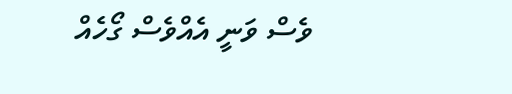ވެސް ވަނީ އެއްވެސް ގޯހެއް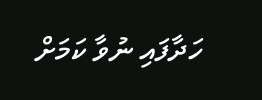ހަދާފައި ނުވާ ކަމަށް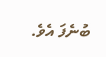ބުނެފަ އެވެ.